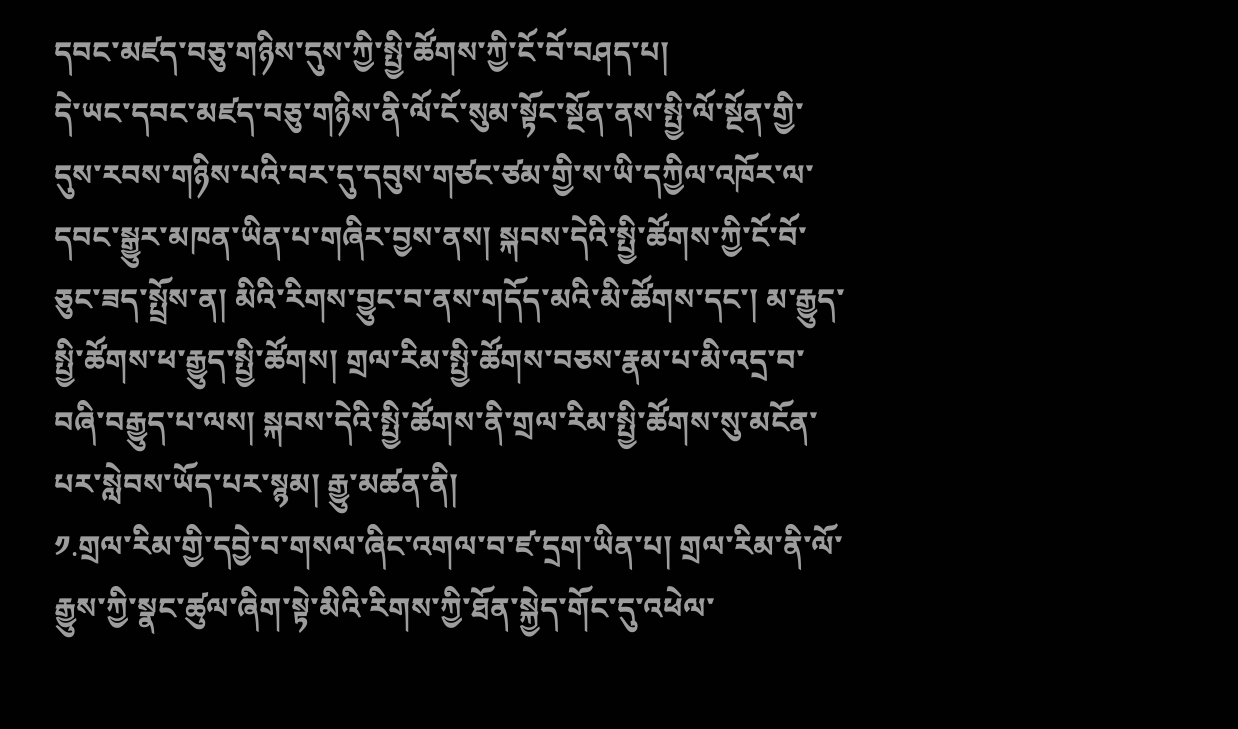དབང་མཛད་བཅུ་གཉིས་དུས་ཀྱི་སྤྱི་ཚོགས་ཀྱི་ངོ་བོ་བཤད་པ།
དེ་ཡང་དབང་མཛད་བཅུ་གཉིས་ནི་ལོ་ངོ་སུམ་སྟོང་སྔོན་ནས་སྤྱི་ལོ་སྔོན་གྱི་དུས་རབས་གཉིས་པའི་བར་དུ་དབུས་གཙང་ཙམ་གྱི་ས་ཡི་དཀྱིལ་འཁོར་ལ་དབང་སྒྱུར་མཁན་ཡིན་པ་གཞིར་བྱས་ནས། སྐབས་དེའི་སྤྱི་ཚོགས་ཀྱི་ངོ་བོ་ཅུང་ཟད་སྤྲོས་ན། མིའི་རིགས་བྱུང་བ་ནས་གདོད་མའི་མི་ཚོགས་དང་། མ་རྒྱུད་སྤྱི་ཚོགས་ཕ་རྒྱུད་སྤྱི་ཚོགས། གྲལ་རིམ་སྤྱི་ཚོགས་བཅས་རྣམ་པ་མི་འདྲ་བ་བཞི་བརྒྱུད་པ་ལས། སྐབས་དེའི་སྤྱི་ཚོགས་ནི་གྲལ་རིམ་སྤྱི་ཚོགས་སུ་མངོན་པར་སླེབས་ཡོད་པར་སྙམ། རྒྱུ་མཚན་ནི།
༡.གྲལ་རིམ་གྱི་དབྱེ་བ་གསལ་ཞིང་འགལ་བ་ཛ་དྲག་ཡིན་པ། གྲལ་རིམ་ནི་ལོ་རྒྱུས་ཀྱི་སྣང་ཚུལ་ཞིག་སྟེ་མིའི་རིགས་ཀྱི་ཐོན་སྐྱེད་གོང་དུ་འཕེལ་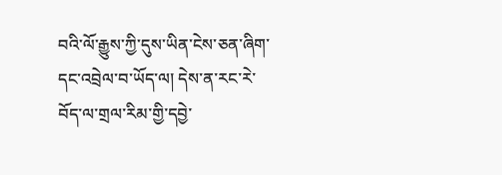བའི་ལོ་རྒྱུས་ཀྱི་དུས་ཡིན་ངེས་ཅན་ཞིག་དང་འབྲེལ་བ་ཡོད་ལ། དེས་ན་རང་རེ་བོད་ལ་གྲལ་རིམ་གྱི་དབྱེ་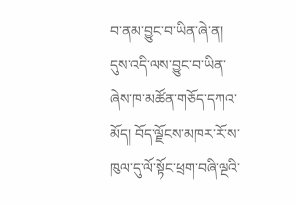བ་ནམ་བྱུང་བ་ཡིན་ཞེ་ན། དུས་འདི་ལས་བྱུང་བ་ཡིན་ཞེས་ཁ་མཚོན་གཅོད་དཀའ་མོད། བོད་ལྗོངས་མཁར་རོ་ས་ཁུལ་དུ་ལོ་སྟོང་ཕྲག་བཞི་ལྔའི་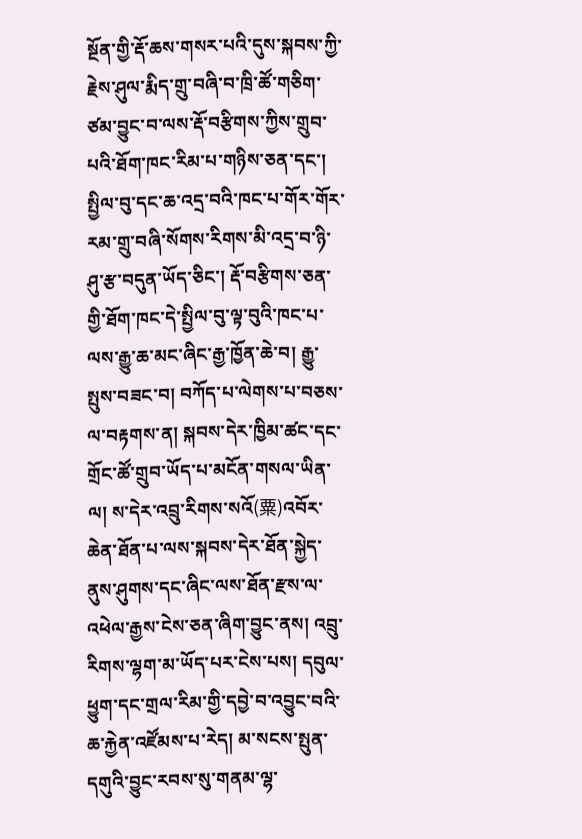སྔོན་གྱི་རྡོ་ཆས་གསར་པའི་དུས་སྐབས་ཀྱི་རྗེས་ཤུལ་རྨིད་གྲུ་བཞི་བ་ཁྲི་ཚོ་གཅིག་ཙམ་བྱུང་བ་ལས་རྡོ་བརྩིགས་ཀྱིས་གྲུབ་པའི་ཐོག་ཁང་རིམ་པ་གཉིས་ཅན་དང་། སྤྱིལ་བུ་དང་ཆ་འདྲ་བའི་ཁང་པ་གོར་གོར་རམ་གྲུ་བཞི་སོགས་རིགས་མི་འདྲ་བ་ཉི་ཤུ་རྩ་བདུན་ཡོད་ཅིང་། རྡོ་བརྩིགས་ཅན་གྱི་ཐོག་ཁང་དེ་སྤྱིལ་བུ་ལྟ་བུའི་ཁང་པ་ལས་རྒྱུ་ཆ་མང་ཞིང་རྒྱ་ཁྱོན་ཆེ་བ། རྒྱུ་སྤུས་བཟང་བ། བཀོད་པ་ལེགས་པ་བཅས་ལ་བརྟགས་ན། སྐབས་དེར་ཁྱིམ་ཚང་དང་གྲོང་ཚོ་གྲུབ་ཡོད་པ་མངོན་གསལ་ཡིན་ལ། ས་དེར་འབྲུ་རིགས་སའོ(粟)འབོར་ཆེན་ཐོན་པ་ལས་སྐབས་དེར་ཐོན་སྐྱེད་ནུས་ཤུགས་དང་ཞིང་ལས་ཐོན་རྫས་ལ་འཕེལ་རྒྱས་ངེས་ཅན་ཞིག་བྱུང་ནས། འབྲུ་རིགས་ལྷག་མ་ཡོད་པར་ངེས་པས། དབུལ་ཕྱུག་དང་གྲལ་རིམ་གྱི་དབྱེ་བ་འབྱུང་བའི་ཆ་རྐྱེན་འཛོམས་པ་རེད། མ་སངས་སྤུན་དགུའི་བྱུང་རབས་སུ་གནམ་ལྷ་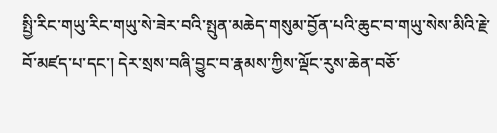སྤྱི་རིང་གཡུ་རིང་གཡུ་སེ་ཟེར་བའི་སྤུན་མཆེད་གསུམ་བྱོན་པའི་ཆུང་བ་གཡུ་སེས་མིའི་རྗེ་བོ་མཛད་པ་དང་། དེར་སྲས་བཞི་བྱུང་བ་རྣམས་ཀྱིས་ལྡོང་རུས་ཆེན་བཅོ་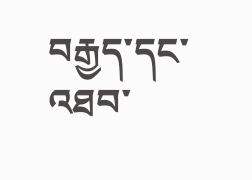བརྒྱད་དང་འཐབ་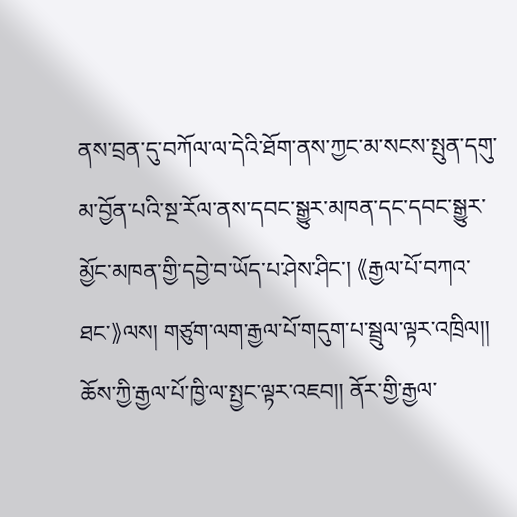ནས་བྲན་དུ་བཀོལ་ལ་དེའི་ཐོག་ནས་ཀྱང་མ་སངས་སྤུན་དགུ་མ་བྱོན་པའི་སྔ་རོལ་ནས་དབང་སྒྱུར་མཁན་དང་དབང་སྒྱུར་མྱོང་མཁན་གྱི་དབྱེ་བ་ཡོད་པ་ཤེས་ཤིང་། 《རྒྱལ་པོ་བཀའ་ཐང་》ལས། གཙུག་ལག་རྒྱལ་པོ་གདུག་པ་སྦྲུལ་ལྟར་འཁྲིལ།། ཆོས་ཀྱི་རྒྱལ་པོ་ཁྱི་ལ་སྤྱང་ལྟར་འཇབ།། ནོར་གྱི་རྒྱལ་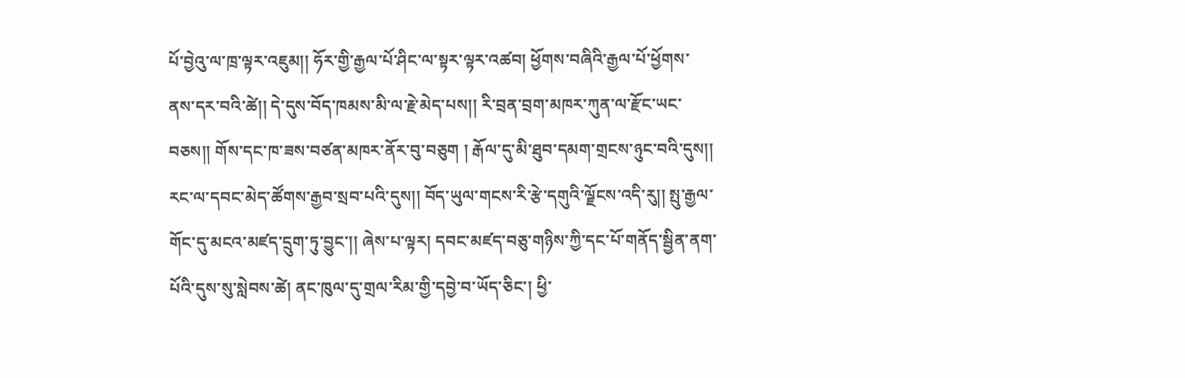པོ་བྱེའུ་ལ་ཁྲ་ལྟར་འཇུམ།། ཧོར་གྱི་རྒྱལ་པོ་ཤིང་ལ་སྟར་ལྟར་འཚབ། ཕྱོགས་བཞིའི་རྒྱལ་པོ་ཕྱོགས་ནས་དར་བའི་ཚེ།། དེ་དུས་བོད་ཁམས་མི་ལ་རྗེ་མེད་པས།། རི་བྲན་བྲག་མཁར་ཀུན་ལ་རྫོང་ཡང་བཅས།། གོས་དང་ཁ་ཟས་བཙན་མཁར་ནོར་བུ་བཅུག ། རྒོལ་དུ་མི་ཐུབ་དམག་གྲངས་ཉུང་བའི་དུས།། རང་ལ་དབང་མེད་ཚོགས་རྒྱབ་སྲབ་པའི་དུས།། བོད་ཡུལ་གངས་རི་རྩེ་དགུའི་ལྗོངས་འདི་རུ།། སྤུ་རྒྱལ་གོང་དུ་མངའ་མཛད་དྲུག་ཏུ་བྱུང་།། ཞེས་པ་ལྟར། དབང་མཛད་བཅུ་གཉིས་ཀྱི་དང་པོ་གནོད་སྦྱིན་ནག་པོའི་དུས་སུ་སླེབས་ཚེ། ནང་ཁུལ་དུ་གྲལ་རིམ་གྱི་དབྱེ་བ་ཡོད་ཅིང་། ཕྱི་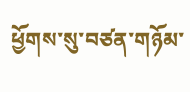ཕྱོགས་སུ་བཙན་གཉོམ་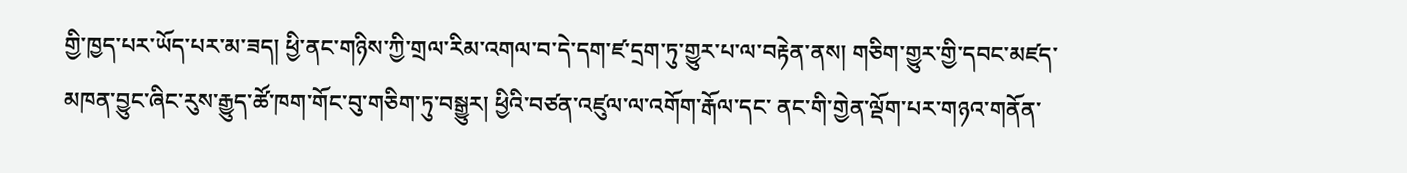གྱི་ཁྱད་པར་ཡོད་པར་མ་ཟད། ཕྱི་ནང་གཉིས་ཀྱི་གྲལ་རིམ་འགལ་བ་དེ་དག་ཛ་དྲག་ཏུ་གྱུར་པ་ལ་བརྟེན་ནས། གཅིག་གྱུར་གྱི་དབང་མཛད་མཁན་བྱུང་ཞིང་རུས་རྒྱུད་ཚོ་ཁག་གོང་བུ་གཅིག་ཏུ་བསྒྱུར། ཕྱིའི་བཙན་འཛུལ་ལ་འགོག་རྒོལ་དང་ ནང་གི་གྱེན་ལྡོག་པར་གཉའ་གནོན་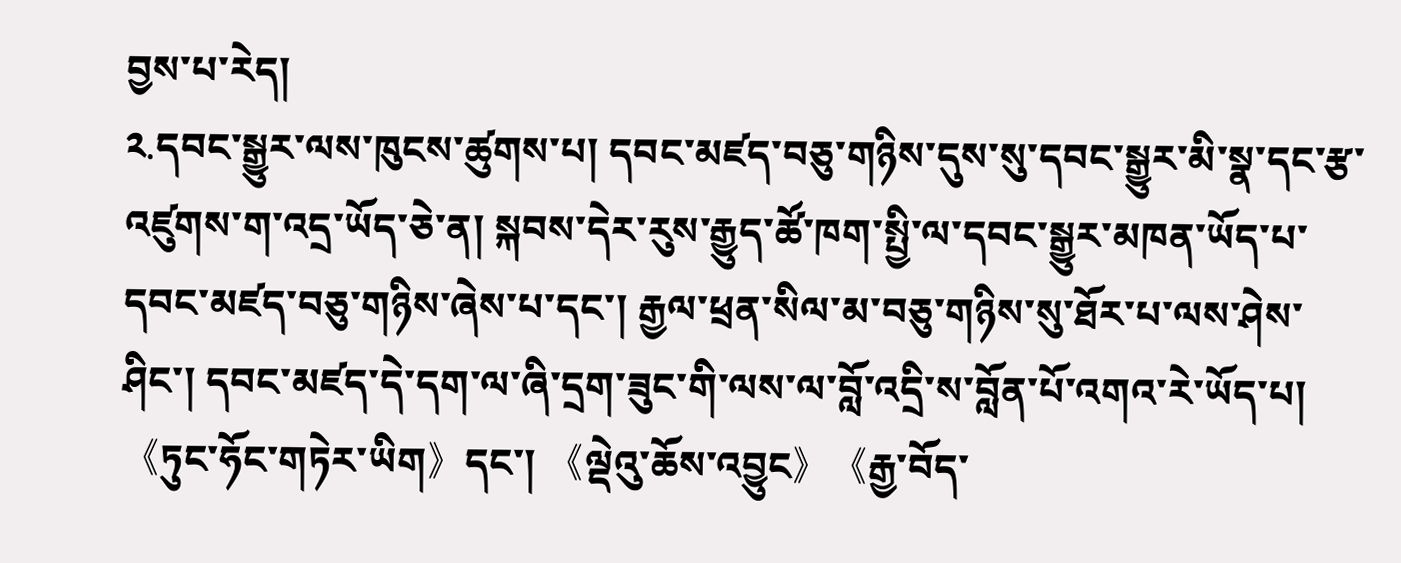བྱས་པ་རེད།
༢.དབང་སྒྱུར་ལས་ཁུངས་ཚུགས་པ། དབང་མཛད་བཅུ་གཉིས་དུས་སུ་དབང་སྒྱུར་མི་སྣ་དང་རྩ་འཛུགས་ག་འདྲ་ཡོད་ཅེ་ན། སྐབས་དེར་རུས་རྒྱུད་ཚོ་ཁག་སྤྱི་ལ་དབང་སྒྱུར་མཁན་ཡོད་པ་དབང་མཛད་བཅུ་གཉིས་ཞེས་པ་དང་། རྒྱལ་ཕྲན་སིལ་མ་བཅུ་གཉིས་སུ་ཐོར་པ་ལས་ཤེས་ཤིང་། དབང་མཛད་དེ་དག་ལ་ཞི་དྲག་ཟུང་གི་ལས་ལ་བློ་འདྲི་ས་བློན་པོ་འགའ་རེ་ཡོད་པ། 《ཏུང་ཧོང་གཏེར་ཡིག》དང་། 《ལྡེའུ་ཆོས་འབྱུང》《རྒྱ་བོད་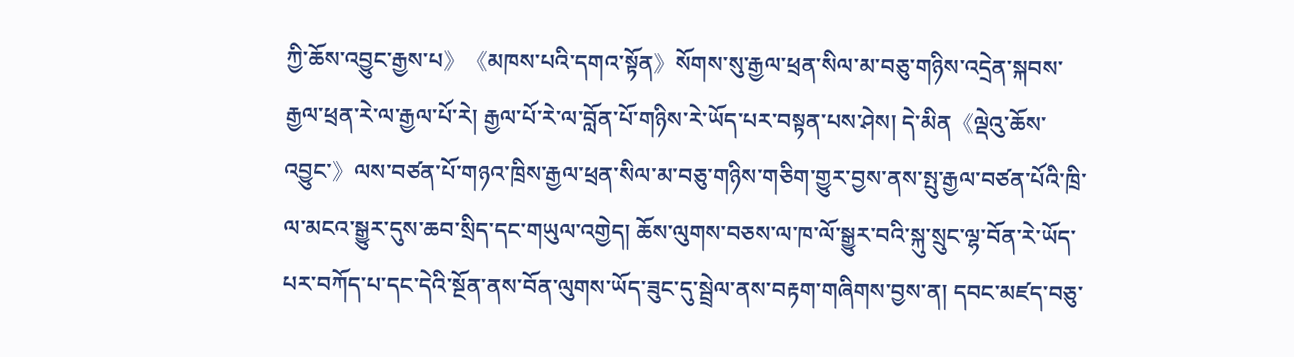ཀྱི་ཆོས་འབྱུང་རྒྱས་པ》《མཁས་པའི་དགའ་སྟོན》སོགས་སུ་རྒྱལ་ཕྲན་སིལ་མ་བཅུ་གཉིས་འདྲེན་སྐབས་རྒྱལ་ཕྲན་རེ་ལ་རྒྱལ་པོ་རེ། རྒྱལ་པོ་རེ་ལ་བློན་པོ་གཉིས་རེ་ཡོད་པར་བསྟན་པས་ཤེས། དེ་མིན《ལྡེའུ་ཆོས་འབྱུང་》ལས་བཙན་པོ་གཉའ་ཁྲིས་རྒྱལ་ཕྲན་སིལ་མ་བཅུ་གཉིས་གཅིག་གྱུར་བྱས་ནས་སྤུ་རྒྱལ་བཙན་པོའི་ཁྲི་ལ་མངའ་སྒྱུར་དུས་ཆབ་སྲིད་དང་གཡུལ་འགྱེད། ཆོས་ལུགས་བཅས་ལ་ཁ་ལོ་སྒྱུར་བའི་སྐུ་སྲུང་ལྷ་བོན་རེ་ཡོད་པར་བཀོད་པ་དང་དེའི་སྔོན་ནས་བོན་ལུགས་ཡོད་ཟུང་དུ་སྦྲེལ་ནས་བརྟག་གཞིགས་བྱས་ན། དབང་མཛད་བཅུ་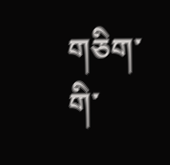གཅིག་གི་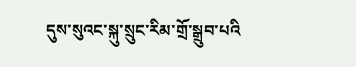དུས་སུའང་སྐུ་སྲུང་རིམ་གྲོ་སྒྲུབ་པའི